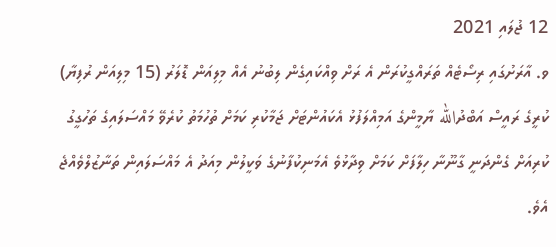12 ޖުލައި 2021
ވ. އާރަށުގައި ރިސޯޓެއް ތަރައްގީކުރަން އެ ރަށް ވިއްކައިގެން ލިބުނު އެއް މިލިއަން ޑޮލަރު (15 މިލިއަން ރުފިޔާ) ކުރީގެ ރައީސް އަބްދުالله ޔާމީންގެ އަމިއްލަފުޅު އެކައުންޓަށް ޖަމާކުރި ކަމަށް ތުހުމަތު ކުރެވޭ މައްސަލައިގެ ތަހުގީގު ކުރިއަށް ގެންދަނީ ގާނޫނާ ހިލާފަށް ކަމަށް ވިދާޅުވެ އެމަނިކުފާނުގެ ވަކީލުން މިއަދު އެ މައްސަލައިން ތަނާޒުލްވެއްޖެ އެވެ.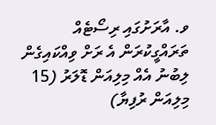ވ. އާރަށުގައި ރިސޯޓެއް ތަރައްގީކުރަން އެ ރަށް ވިއްކައިގެން ލިބުނު އެއް މިލިއަން ޑޮލަރު (15 މިލިއަން ރުފިޔާ)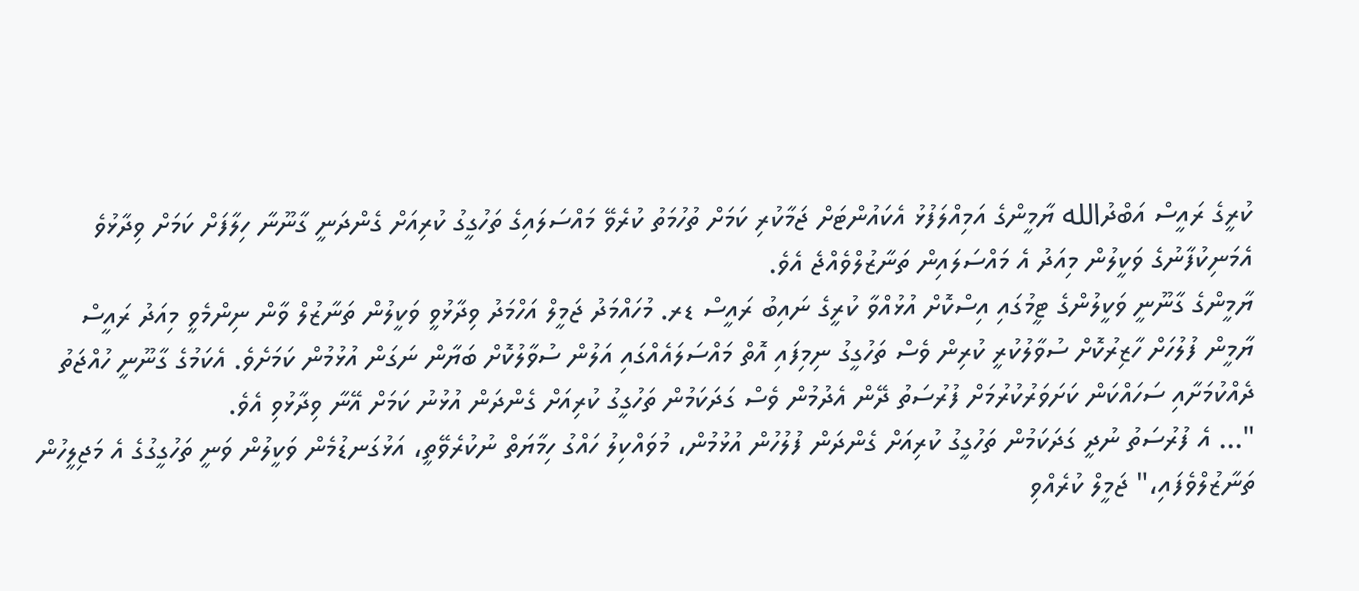ކުރީގެ ރައީސް އަބްދުالله ޔާމީންގެ އަމިއްލަފުޅު އެކައުންޓަށް ޖަމާކުރި ކަމަށް ތުހުމަތު ކުރެވޭ މައްސަލައިގެ ތަހުގީގު ކުރިއަށް ގެންދަނީ ގާނޫނާ ހިލާފަށް ކަމަށް ވިދާޅުވެ އެމަނިކުފާނުގެ ވަކީލުން މިއަދު އެ މައްސަލައިން ތަނާޒުލްވެއްޖެ އެވެ.
ޔާމީންގެ ގާނޫނީ ވަކީލުންގެ ޓީމުގައި އިސްކޮށް އުޅުއްވާ ކުރީގެ ނައިބު ރައީސް ޑރ. މުހައްމަދު ޖަމީލް އަހްމަދު ވިދާޅުވީ ވަކީލުން ތަނާޒުލް ވާން ނިންމެވީ މިއަދު ރައީސް ޔާމީން ފުލުހަށް ހާޒިރުކޮށް ސުވާލުކުރީ ކުރިން ވެސް ތަހުގީގު ނިމިފައި އޮތް މައްސަލައެއްގައި އަލުން ސުވާލުކޮށް ބަޔާން ނަގަން އުޅުމުން ކަމަށެވެ. އެކަމުގެ ގާނޫނީ ހުއްޖަތު ދެއްކުމަށާއި ސަހައްކަން ކަށަވަރުކުރުމަށް ފުރުސަތު ދޭން އެދުމުން ވެސް ގަދަކަމުން ތަހުގީގު ކުރިއަށް ގެންދަން އުޅުނު ކަމަށް އޭނާ ވިދާޅުވި އެވެ.
"... އެ ފުރުސަތު ނުދީ ގަދަކަމުން ތަހުގީގު ކުރިއަށް ގެންދަން ފުލުހުން އުޅުމުން، މުވައްކިލު ހައްގު ހިމާޔަތް ނުކުރެވޭތީ، އަޅުގަނޑުމެން ވަކީލުން ވަނީ ތަހުގީގުގެ އެ މަޖިލީހުން ތަނާޒުލްވެފައި،" ޖަމީލް ކުރެއްވި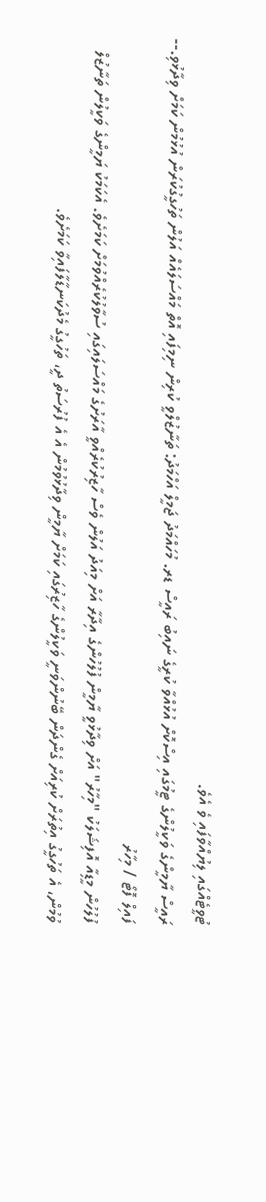ޓުވީޓެއްގައި ލިޔުއްވާފައި ވެ އެވެ.
ރައީސް ޔާމީންގެ ވަކީލުންގެ ޓީމުގައި އިސްކޮށް އުޅުއްވާ ކުރީގެ ނައިބު ރައީސް ޑރ. މުހައްމަދު ޖަމީލް އަހްމަދު: ތަނާޒުލްވީ ކުރިން ނިމިފައި އޮތް މައްސަލައެއް އަލުން ތަހުގީގުކުރަން އުޅުމުން ކަމަށް ވިދާޅުވި.-- ފައިލް ފޮޓޯ / މިހާރު
ފުލުހުން މީޑިއާ އޮފިޝަލަކު "މިހާރު" އަށް ވިދާޅުވީ ޔާމީން ފުލުހުންގެ އިދާރާ އަށް މިއަދު އަލުން ވެސް ހާޒިރުކުރެއްވީ އާރަށުގެ މައްސަލައިގައި ސުވާލުކުރެއްވުމަށް ކަމަށެވެ. އެކަމަކު ޔަމީންގެ ވަކީލުން ތަނާޒުލް ވުމުން، އެ ތަހުގީގު އިތުރަށް ކުރިއަށް ގެންދަން ބޭނުންވަނީ ވަކީލުންގެ ހާޒިރުގައި ކަމަށް ޔާމީން ވިދާޅުވުމުން އެ އެ ފުރުސަތު ދީ، ތަހުގީގު މެދުކަނޑާލާފައިވާ ކަމަށެވެ.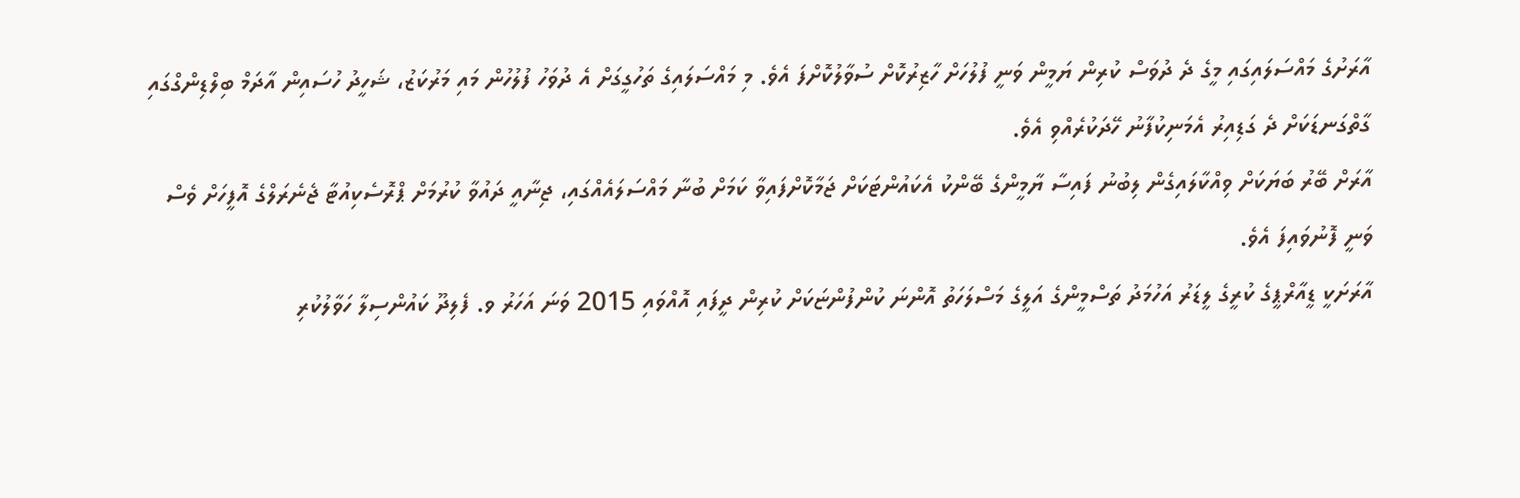އާރަށުގެ މައްސަލައިގައި މީގެ ދެ ދުވަސް ކުރިން ޔަމީން ވަނީ ފުލުހަށް ހާޒިރުކޮށް ސުވާލުކޮށްފަ އެވެ. މި މައްސަލައިގެ ތަހުގީގަށް އެ ދުވަހު ފުލުހުން މައި މަރުކަޒު، ޝަހީދު ހުސައިން އާދަމް ބިލްޑިންގްގައި ގާތްގަނޑަކަށް ދެ ގަޑިއިރު އެމަނިކުފާނު ހޭދަކުރެއްވި އެވެ.
އާރަށް ބޭރު ބަޔަކަށް ވިއްކާލައިގެން ލިބުނު ފައިސާ ޔާމީންގެ ބޭންކު އެކައުންޓަކަށް ޖަމާކޮށްފައިވާ ކަމަށް ބުނާ މައްސަލައެއްގައި، ޖިނާއީ ދައުވާ ކުރުމަށް ޕްރޮސެކިއުޓާ ޖެނެރަލްގެ އޮފީހަށް ވެސް ވަނީ ފޮނުވައިފަ އެވެ.
އާރަށަކީ ޑީއާރްޕީގެ ކުރީގެ ލީޑަރު އަހުމަދު ތަސްމީންގެ އަލީގެ މަސްލަހަތު އޮންނަ ކުންފުންޏަކަށް ކުރިން ދީފައި އޮއްވައި 2015 ވަނަ އަހަރު ވ. ފެލިދޫ ކައުންސިލާ ހަވާލުކުރި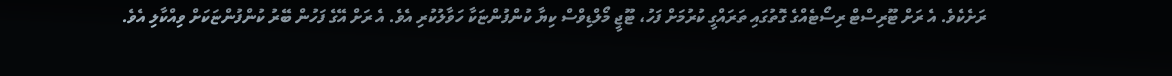ރަށެކެވެ. އެ ރަށް ޓޫރިސްޓް ރިސޯޓެއްގެ ގޮތުގައި ތަރައްގީ ކުރުމަށް ފަހު، ޓޫޖީ މޯލްޑިވްސް ކިޔާ ކުންފުންޏަކާ ހަވާލުކުރި އެވެ. އެ ރަށް އޭގެ ފަހުން ބޭރު ކުންފުންޏަކަށް ވިއްކާލި އެވެ.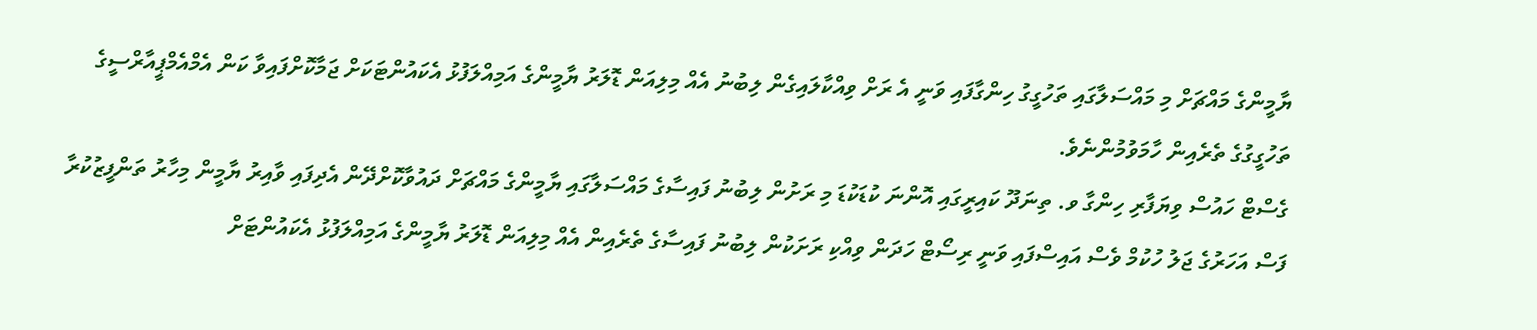ޔާމީންގެ މައްޗަށް މި މައްސަލާގައި ތަހުގީގު ހިންގާފައި ވަނީ އެ ރަށް ވިއްކާލައިގެން ލިބުނު އެއް މިލިއަން ޑޮލަރު ޔާމީންގެ އަމިއްލަފުޅު އެކައުންޓަކަށް ޖަމާކޮށްފައިވާ ކަން އެމްއެމްޕީއާރްސީގެ ތަހުގީގުގެ ތެރެއިން ހާމަވުމުންނެވެ.
ގެސްޓް ހައުސް ވިޔަފާރި ހިންގާ ވ. ތިނަދޫ ކައިރީގައި އޮންނަ ކުޑަކުޑަ މި ރަށުން ލިބުނު ފައިސާގެ މައްސަލާގައި ޔާމީންގެ މައްޗަށް ދައުވާކޮށްދޭން އެދިފައި ވާއިރު ޔާމީން މިހާރު ތަންފީޒުކުރާ ފަސް އަހަރުގެ ޖަލު ހުކުމް ވެސް އައިސްފައި ވަނީ ރިސޯޓް ހަދަން ވިއްކި ރަށަކުން ލިބުނު ފައިސާގެ ތެރެއިން އެއް މިލިއަން ޑޮލަރު ޔާމީންގެ އަމިއްލަފުޅު އެކައުންޓަށް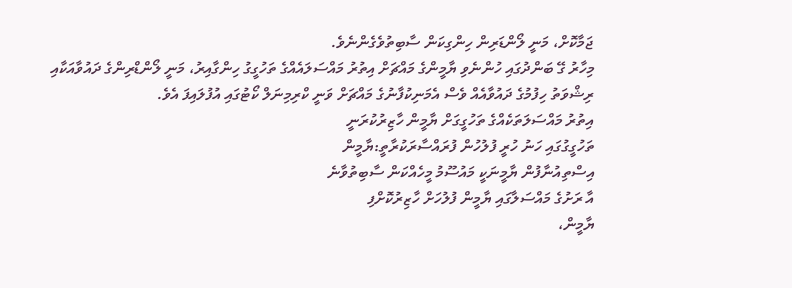ޖަމާކޮށް، މަނީ ލޯންޑަރިން ހިންގިކަން ސާބިތުވެގެންނެވެ.
މިހާރު ގޭ ބަންދުގައި ހުންނެވި ޔާމީންގެ މައްޗަށް އިތުރު މައްސަލައެއްގެ ތަހުގީގު ހިންގާއިރު، މަނީ ލޯންޑްރިންގެ ދައުވާއަކާއި ރިޝްވަތު ހިފުމުގެ ދައުވާއެއް ވެސް އެމަނިކުފާނުގެ މައްޗަށް ވަނީ ކްރިމިނަލް ކޯޓުގައި އުފުލައިފަ އެވެ.
އިތުރު މައްސަލަތަކެއްގެ ތަހުގީގަށް ޔާމީން ހާޒިރުކުރަނީ
ތަހުގީގުގައި ހަނު ހުރީ ފުލުހުން ފުރައްސާރަކުރާތީ:ޔާމީން
އިސްތިއުނާފުން ޔާމީނަކީ މައުސޫމު މީހެއްކަން ސާބިތުވާނެ
އާ ރަށުގެ މައްސަލާގައި ޔާމީން ފުލުހަށް ހާޒިރުކޮށްފި
ޔާމީން،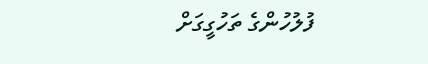ފުލުހުންގެ ތަހުގީގަށް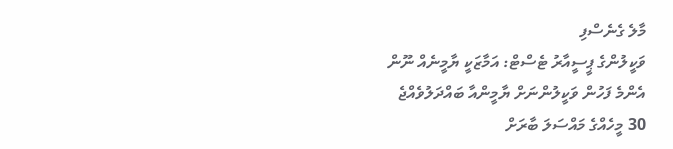މާލެ ގެނެސްފި
ވަކީލުންގެ ޕީސީއާރު ޓެސްޓް: އަމާޒަކީ ޔާމީނެއް ނޫން
އެންމެ ފަހުން ވަކީލުންނަށް ޔާމީންއާ ބައްދަލުވެއްޖެ
30 މީހެއްގެ މައްސަލަ ބާރަށް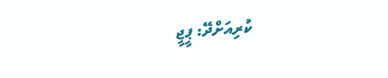ކުރިއަށްދޭ: ޕީޖީ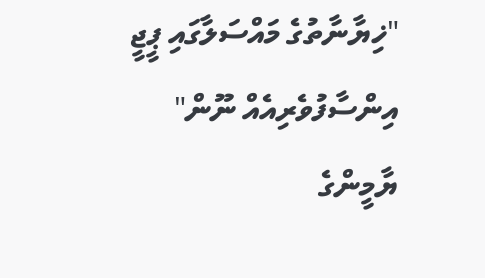"ޚިޔާނާތުގެ މައްސަލާގައި ޕީޖީ އިންސާފުވެރިއެއް ނޫން"
ޔާމީންގެ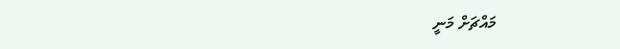މައްޗަށް މަނީ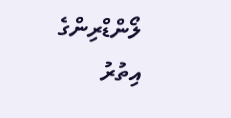ލޯންޑްރިންގެ އިތުރު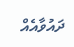ދައުވާއެއް